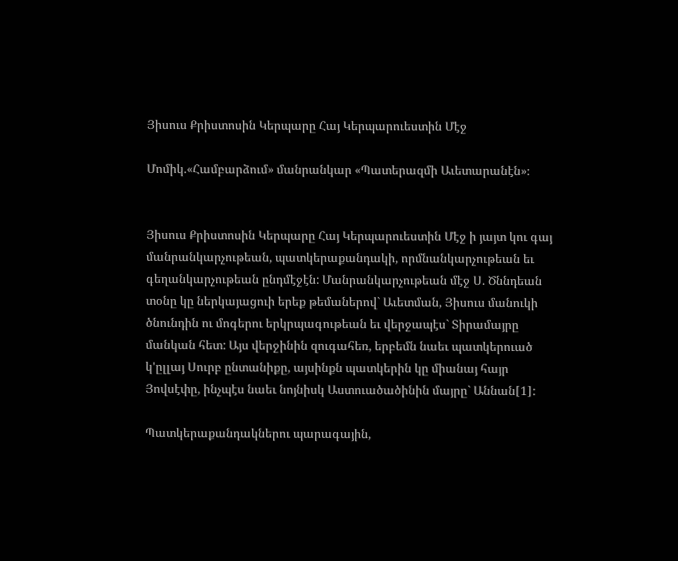Յիսուս Քրիստոսին Կերպարը Հայ Կերպարուեստին Մէջ

Մոմիկ.«Համբարձում» մանրանկար «Պատերազմի Աւետարանէն»։


Յիսուս Քրիստոսին Կերպարը Հայ Կերպարուեստին Մէջ ի յայտ կու գայ մանրանկարչութեան, պատկերաքանդակի, որմնանկարչութեան եւ գեղանկարչութեան ընդմէջէն: Մանրանկարչութեան մէջ Ս. Ծննդեան տօնը կը ներկայացուի երեք թեմաներով` Աւետման, Յիսուս մանուկի ծնունդին ու մոգերու երկրպագութեան եւ վերջապէս` Տիրամայրը մանկան հետ: Այս վերջինին զուգահեռ, երբեմն նաեւ պատկերուած կ'ըլլայ Սուրբ ընտանիքը, այսինքն պատկերին կը միանայ հայր Յովսէփը, ինչպէս նաեւ նոյնիսկ Աստուածածինին մայրը` Աննան[1]:

Պատկերաքանդակներու պարագային,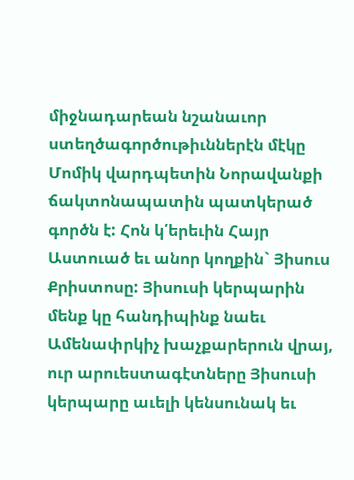միջնադարեան նշանաւոր ստեղծագործութիւններէն մէկը Մոմիկ վարդպետին Նորավանքի ճակտոնապատին պատկերած գործն է: Հոն կ՛երեւին Հայր Աստուած եւ անոր կողքին` Յիսուս Քրիստոսը: Յիսուսի կերպարին մենք կը հանդիպինք նաեւ Ամենափրկիչ խաչքարերուն վրայ, ուր արուեստագէտները Յիսուսի կերպարը աւելի կենսունակ եւ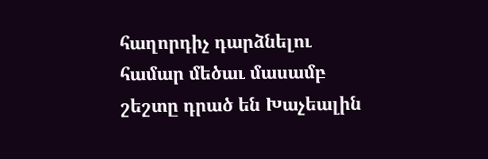հաղորդիչ դարձնելու համար մեծաւ մասամբ շեշտը դրած են Խաչեալին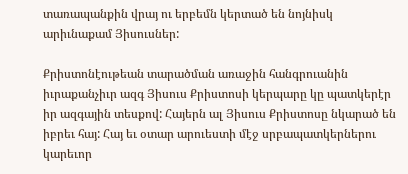տառապանքին վրայ ու երբեմն կերտած են նոյնիսկ արիւնաքամ Յիսուսներ:

Քրիստոնէութեան տարածման առաջին հանգրուանին իւրաքանչիւր ազգ Յիսուս Քրիստոսի կերպարը կը պատկերէր իր ազգային տեսքով: Հայերն ալ Յիսուս Քրիստոսը նկարած են իբրեւ հայ: Հայ եւ օտար արուեստի մէջ սրբապատկերներու կարեւոր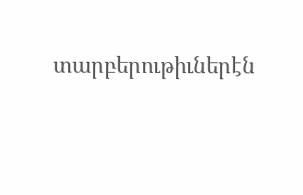տարբերութիւներէն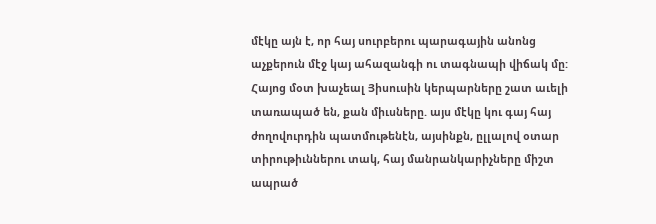մէկը այն է, որ հայ սուրբերու պարագային անոնց աչքերուն մէջ կայ ահազանգի ու տագնապի վիճակ մը: Հայոց մօտ խաչեալ Յիսուսին կերպարները շատ աւելի տառապած են, քան միւսները. այս մէկը կու գայ հայ ժողովուրդին պատմութենէն, այսինքն, ըլլալով օտար տիրութիւններու տակ, հայ մանրանկարիչները միշտ ապրած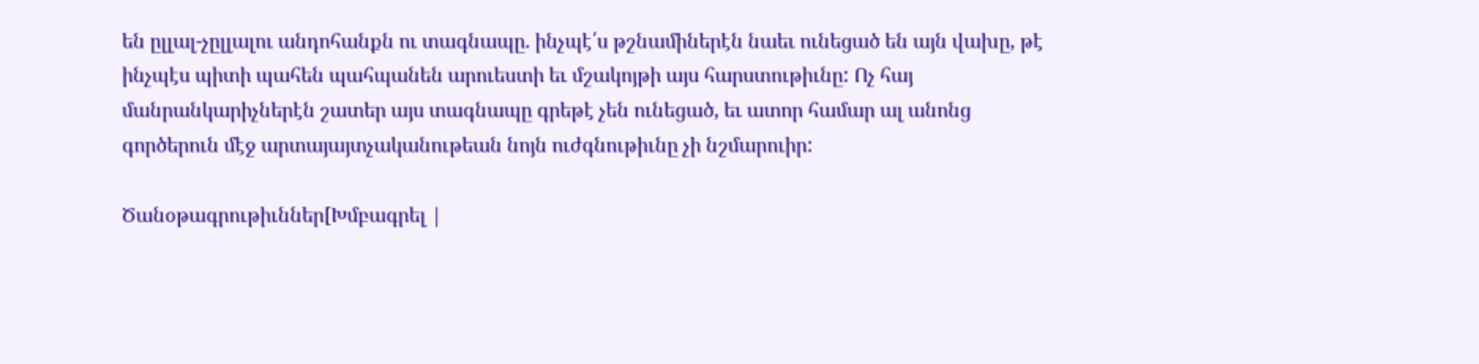են ըլլալ-չըլլալու անդոհանքն ու տագնապը. ինչպէ՛ս թշնամիներէն նաեւ ունեցած են այն վախը, թէ ինչպէս պիտի պահեն պահպանեն արուեստի եւ մշակոյթի այս հարստութիւնը: Ոչ հայ մանրանկարիչներէն շատեր այս տագնապը գրեթէ չեն ունեցած, եւ ատոր համար ալ անոնց գործերուն մէջ արտայայտչականութեան նոյն ուժգնութիւնը չի նշմարուիր:

Ծանօթագրութիւններ[Խմբագրել |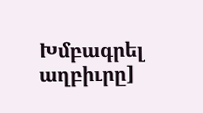Խմբագրել աղբիւրը]